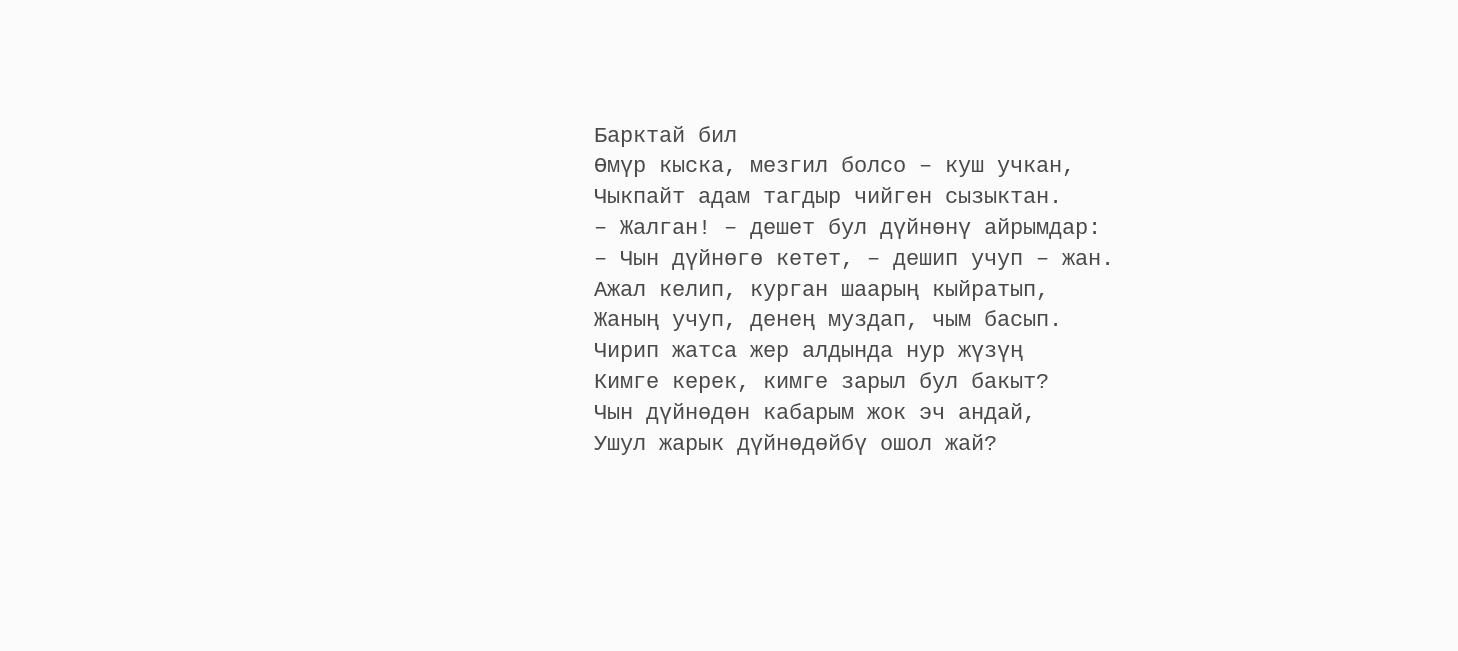Барктай бил
Өмүр кыска, мезгил болсо – куш учкан,
Чыкпайт адам тагдыр чийген сызыктан.
– Жалган! – дешет бул дүйнөнү айрымдар:
– Чын дүйнөгө кетет, – дешип учуп – жан.
Ажал келип, курган шаарың кыйратып,
Жаның учуп, денең муздап, чым басып.
Чирип жатса жер алдында нур жүзүң
Кимге керек, кимге зарыл бул бакыт?
Чын дүйнөдөн кабарым жок эч андай,
Ушул жарык дүйнөдөйбү ошол жай?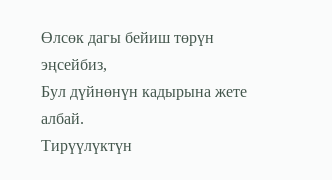Өлсөк дагы бейиш төрүн эңсейбиз,
Бул дүйнөнүн кадырына жете албай.
Тирүүлүктүн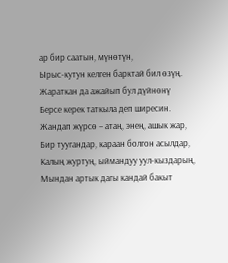ар бир саатын, мүнөтүн,
Ырыс-кутун келген барктай бил өзүң.
Жараткан да ажайып бул дүйнөнү
Берсе керек таткыла деп ширесин.
Жандап жүрсө – атаң, энең, ашык жар,
Бир туугандар, караан болгон асылдар,
Калың журтуң, ыймандуу уул-кыздарың,
Мындан артык дагы кандай бакыт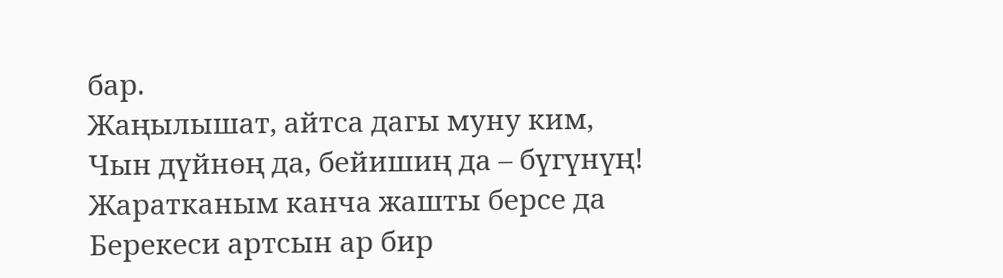бар.
Жаңылышат, айтса дагы муну ким,
Чын дүйнөң да, бейишиң да – бүгүнүң!
Жаратканым канча жашты берсе да
Берекеси артсын ар бир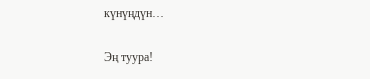күнүңдүн…

Эң туура!